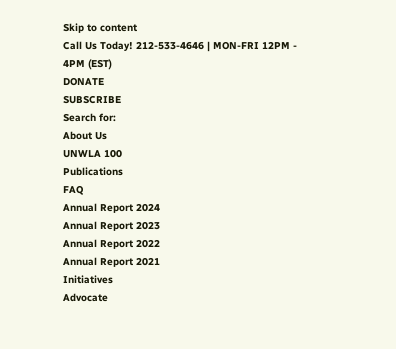Skip to content
Call Us Today! 212-533-4646 | MON-FRI 12PM - 4PM (EST)
DONATE
SUBSCRIBE
Search for:
About Us
UNWLA 100
Publications
FAQ
Annual Report 2024
Annual Report 2023
Annual Report 2022
Annual Report 2021
Initiatives
Advocate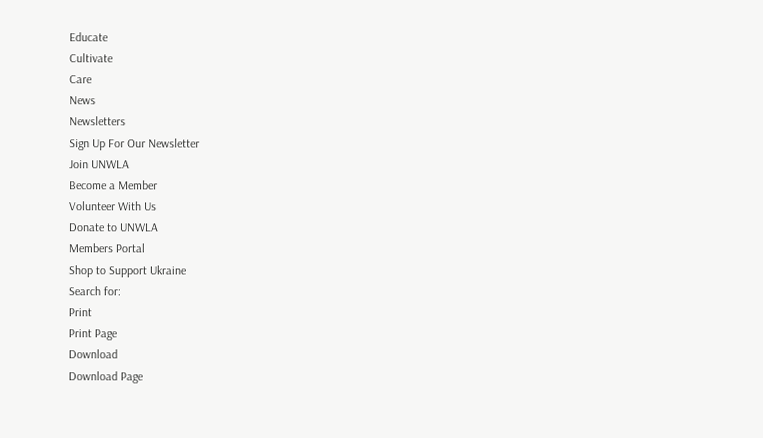Educate
Cultivate
Care
News
Newsletters
Sign Up For Our Newsletter
Join UNWLA
Become a Member
Volunteer With Us
Donate to UNWLA
Members Portal
Shop to Support Ukraine
Search for:
Print
Print Page
Download
Download Page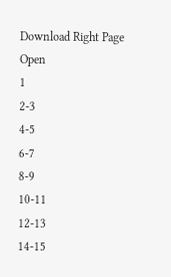Download Right Page
Open
1
2-3
4-5
6-7
8-9
10-11
12-13
14-15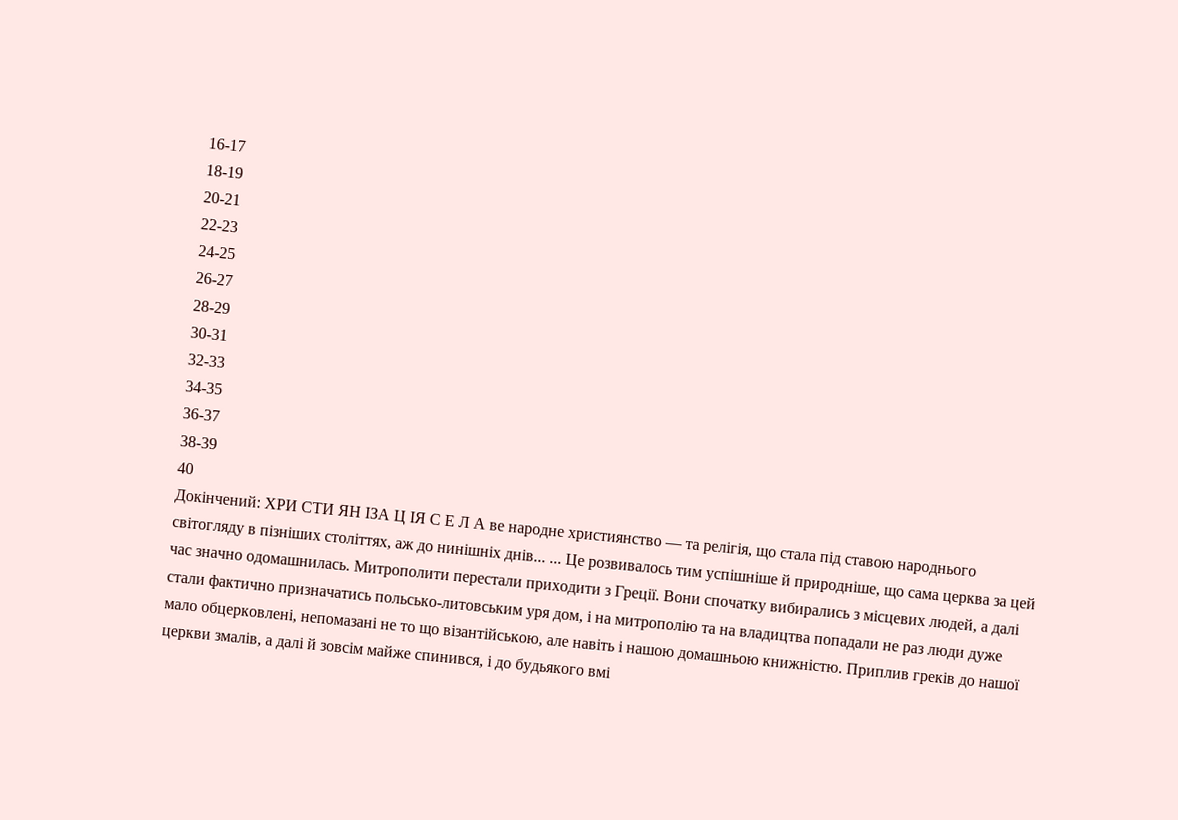16-17
18-19
20-21
22-23
24-25
26-27
28-29
30-31
32-33
34-35
36-37
38-39
40
Докінчений: ХРИ СТИ ЯН ІЗА Ц ІЯ С Е Л А ве народне християнство — та релігія, що стала під ставою народнього світогляду в пізніших століттях, аж до нинішніх днів... ... Це розвивалось тим успішніше й природніше, що сама церква за цей час значно одомашнилась. Митрополити перестали приходити з Греції. Вони спочатку вибирались з місцевих людей, а далі стали фактично призначатись польсько-литовським уря дом, і на митрополію та на владицтва попадали не раз люди дуже мало обцерковлені, непомазані не то що візантійською, але навіть і нашою домашньою книжністю. Приплив греків до нашої церкви змалів, а далі й зовсім майже спинився, і до будьякого вмі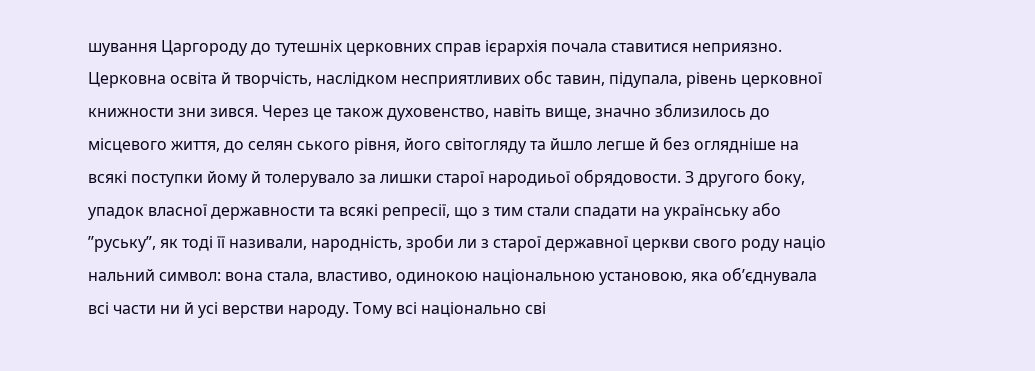шування Царгороду до тутешніх церковних справ ієрархія почала ставитися неприязно. Церковна освіта й творчість, наслідком несприятливих обс тавин, підупала, рівень церковної книжности зни зився. Через це також духовенство, навіть вище, значно зблизилось до місцевого життя, до селян ського рівня, його світогляду та йшло легше й без оглядніше на всякі поступки йому й толерувало за лишки старої народиьої обрядовости. З другого боку, упадок власної державности та всякі репресії, що з тим стали спадати на українську або ’’руську”, як тоді її називали, народність, зроби ли з старої державної церкви свого роду націо нальний символ: вона стала, властиво, одинокою національною установою, яка об’єднувала всі части ни й усі верстви народу. Тому всі національно сві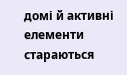домі й активні елементи стараються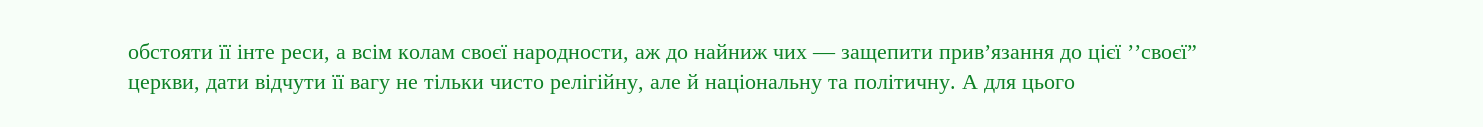обстояти її інте реси, а всім колам своєї народности, аж до найниж чих — защепити прив’язання до цієї ’’своєї” церкви, дати відчути її вагу не тільки чисто релігійну, але й національну та політичну. А для цього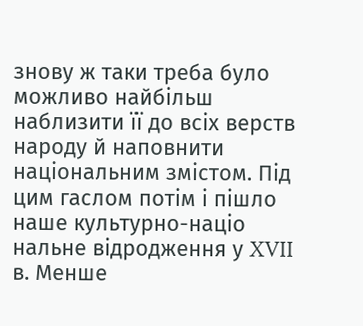знову ж таки треба було можливо найбільш наблизити її до всіх верств народу й наповнити національним змістом. Під цим гаслом потім і пішло наше культурно-націо нальне відродження у XVII в. Менше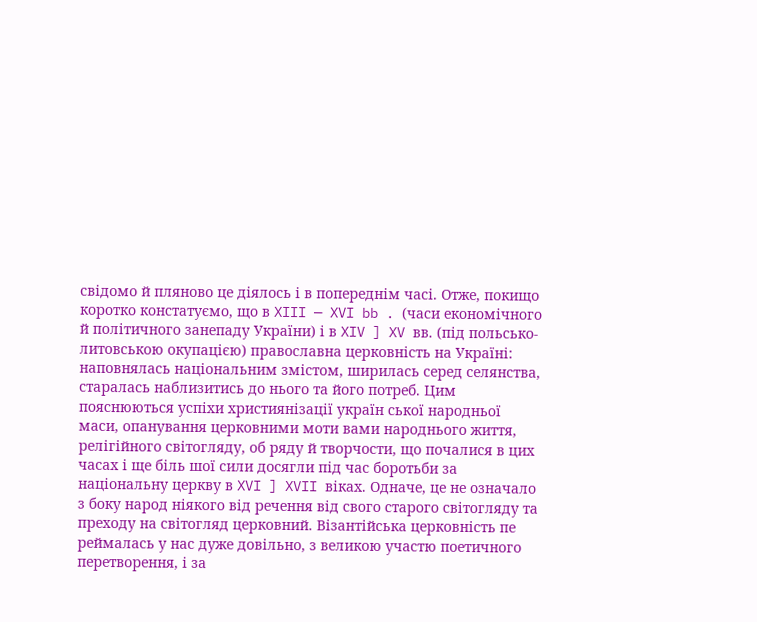свідомо й пляново це діялось і в попереднім часі. Отже, покищо коротко констатуємо, що в XIII — XVI bb . (часи економічного й політичного занепаду України) і в XIV ] XV вв. (під польсько-литовською окупацією) православна церковність на Україні: наповнялась національним змістом, ширилась серед селянства, старалась наблизитись до нього та його потреб. Цим пояснюються успіхи християнізації україн ської народньої маси, опанування церковними моти вами народнього життя, релігійного світогляду, об ряду й творчости, що почалися в цих часах і ще біль шої сили досягли під час боротьби за національну церкву в XVI ] XVII віках. Одначе, це не означало з боку народ ніякого від речення від свого старого світогляду та преходу на світогляд церковний. Візантійська церковність пе реймалась у нас дуже довільно, з великою участю поетичного перетворення, і за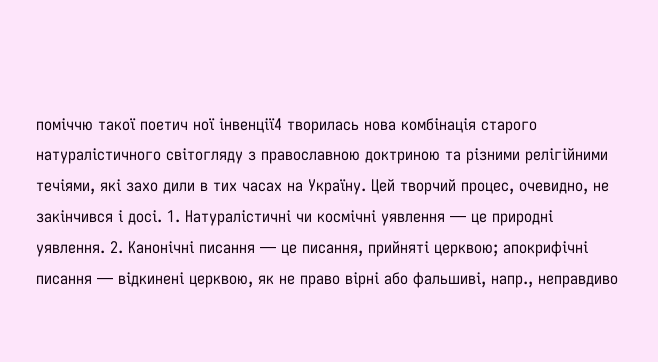поміччю такої поетич ної інвенції4 творилась нова комбінація старого натуралістичного світогляду з православною доктриною та різними релігійними течіями, які захо дили в тих часах на Україну. Цей творчий процес, очевидно, не закінчився і досі. 1. Натуралістичні чи космічні уявлення — це природні уявлення. 2. Канонічні писання — це писання, прийняті церквою; апокрифічні писання — відкинені церквою, як не право вірні або фальшиві, напр., неправдиво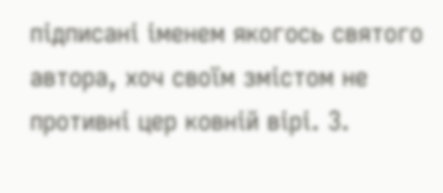підписані іменем якогось святого автора, хоч своїм змістом не противні цер ковній вірі. 3.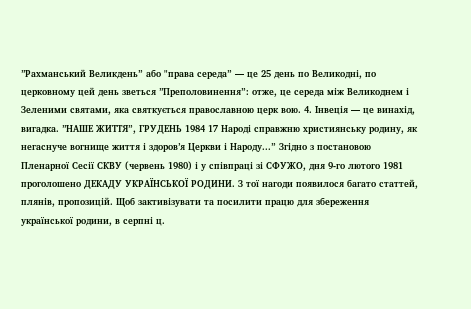’’Рахманський Великдень” або "права середа” — це 25 день по Великодні, по церковному цей день зветься ’’Преполовинення”: отже, це середа між Великоднем і Зеленими святами, яка святкується православною церк вою. 4. Інвеція — це винахід, вигадка. ’’НАШЕ ЖИТТЯ”, ГРУДЕНЬ 1984 17 Народі справжню християнську родину, як негаснуче вогнище життя і здоров’я Церкви і Народу...” Згідно з постановою Пленарної Сесії СКВУ (червень 1980) і у співпраці зі СФУЖО, дня 9-го лютого 1981 проголошено ДЕКАДУ УКРАЇНСЬКОЇ РОДИНИ. З тої нагоди появилося багато статтей, плянів, пропозицій. Щоб зактивізувати та посилити працю для збереження української родини, в серпні ц.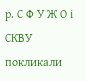р. С Ф У Ж О і СКВУ покликали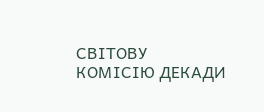СВІТОВУ КОМІСІЮ ДЕКАДИ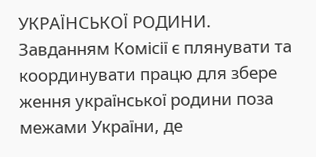УКРАЇНСЬКОЇ РОДИНИ. Завданням Комісії є плянувати та координувати працю для збере ження української родини поза межами України, де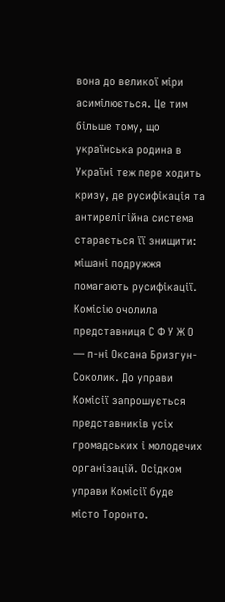вона до великої міри асимілюється. Це тим більше тому, що українська родина в Україні теж пере ходить кризу, де русифікація та антирелігійна система старається її знищити: мішані подружжя помагають русифікації. Комісію очолила представниця С Ф У Ж О — п-ні Оксана Бризгун-Соколик. До управи Комісії запрошується представників усіх громадських і молодечих організацій. Осідком управи Комісії буде місто Торонто.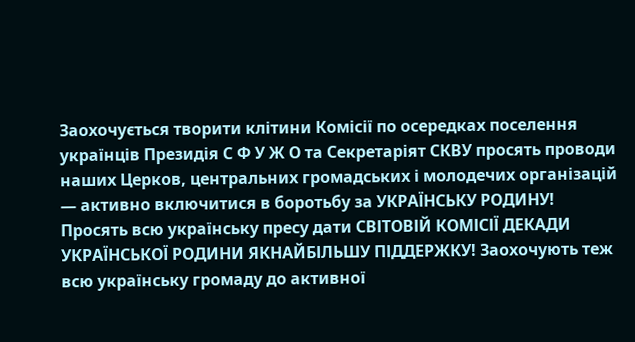Заохочується творити клітини Комісії по осередках поселення українців Президія С Ф У Ж О та Секретаріят СКВУ просять проводи наших Церков, центральних громадських і молодечих організацій — активно включитися в боротьбу за УКРАЇНСЬКУ РОДИНУ! Просять всю українську пресу дати СВІТОВІЙ КОМІСІЇ ДЕКАДИ УКРАЇНСЬКОЇ РОДИНИ ЯКНАЙБІЛЬШУ ПІДДЕРЖКУ! Заохочують теж всю українську громаду до активної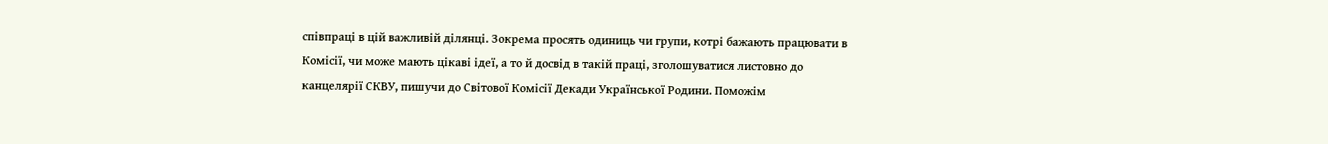співпраці в цій важливій ділянці. Зокрема просять одиниць чи групи, котрі бажають працювати в Комісії, чи може мають цікаві ідеї, а то й досвід в такій праці, зголошуватися листовно до канцелярії СКВУ, пишучи до Світової Комісії Декади Української Родини. Поможім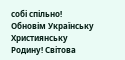собі спільно! Обновім Українську Християнську Родину! Світова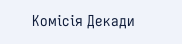Комісія Декади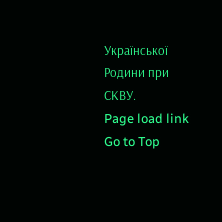Української Родини при СКВУ.
Page load link
Go to Top